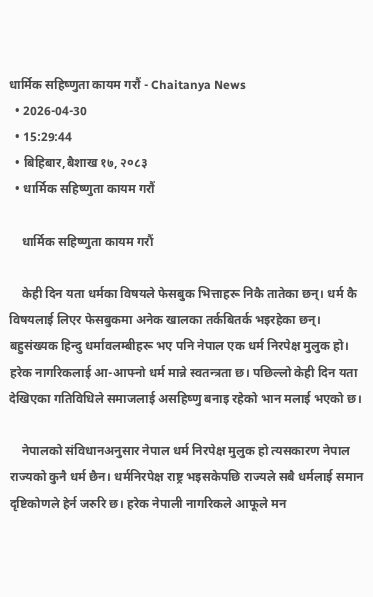धार्मिक सहिष्णुता कायम गरौं - Chaitanya News
  • 2026-04-30
  • 15:29:44
  • बिहिबार,बैशाख १७, २०८३
  • धार्मिक सहिष्णुता कायम गरौं

    धार्मिक सहिष्णुता कायम गरौं

    केही दिन यता धर्मका विषयले फेसबुक भित्ताहरू निकै तातेका छन्। धर्म कै विषयलाई लिएर फेसबुकमा अनेक खालका तर्कबितर्क भइरहेका छन्। बहुसंख्यक हिन्दु धर्मावलम्बीहरू भए पनि नेपाल एक धर्म निरपेक्ष मुलुक हो। हरेक नागरिकलाई आ-आफ्नो धर्म मान्ने स्वतन्त्रता छ। पछिल्लो केही दिन यता देखिएका गतिविधिले समाजलाई असहिष्णु बनाइ रहेको भान मलाई भएको छ।

    नेपालको संविधानअनुसार नेपाल धर्म निरपेक्ष मुलुक हो त्यसकारण नेपाल राज्यको कुनै धर्म छैन। धर्मनिरपेक्ष राष्ट्र भइसकेपछि राज्यले सबै धर्मलाई समान दृष्टिकोणले हेर्न जरुरि छ। हरेक नेपाली नागरिकले आफूले मन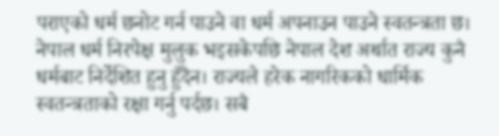पराएको धर्म छनोट गर्न पाउने वा धर्म अपनाउन पाउने स्वतन्त्रता छ। नेपाल धर्म निरपेक्ष मुलुक भइसकेपछि नेपाल देश अर्थात राज्य कुनै धर्मबाट निर्देशित हुनु हुँदैन। राज्यले हरेक नागरिकको धार्मिक स्वतन्त्रताको रक्षा गर्नु पर्दछ। सबै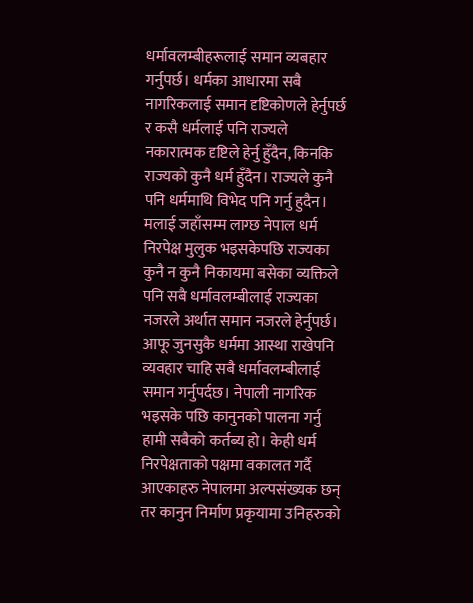धर्मावलम्बीहरूलाई समान व्यबहार गर्नुपर्छ। धर्मका आधारमा सबै नागरिकलाई समान दृष्टिकोणले हेर्नुपर्छ र कसै धर्मलाई पनि राज्यले नकारात्मक दृष्टिले हेर्नु हुँदैन, किनकि राज्यको कुनै धर्म हुँदैन। राज्यले कुनै पनि धर्ममाथि विभेद पनि गर्नु हुदैन। मलाई जहाँसम्म लाग्छ नेपाल धर्म निरपेक्ष मुलुक भइसकेपछि राज्यका कुनै न कुनै निकायमा बसेका व्यक्तिले पनि सबै धर्मावलम्बीलाई राज्यका नजरले अर्थात समान नजरले हेर्नुपर्छ। आफू जुनसुकै धर्ममा आस्था राखेपनि व्यवहार चाहि सबै धर्मावलम्बीलाई समान गर्नुपर्दछ। नेपाली नागरिक भइसके पछि कानुनको पालना गर्नु हामी सबैको कर्तब्य हो। केही धर्म निरपेक्षताको पक्षमा वकालत गर्दै आएकाहरु नेपालमा अल्पसंख्यक छन् तर कानुन निर्माण प्रकृयामा उनिहरुको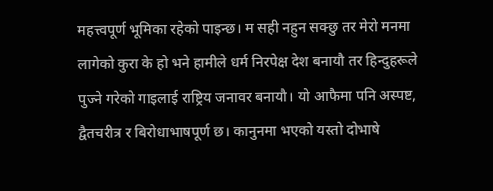महत्त्वपूर्ण भूमिका रहेको पाइन्छ। म सही नहुन सक्छु तर मेरो मनमा लागेको कुरा के हो भने हामीले धर्म निरपेक्ष देश बनायौ तर हिन्दुहरूले पुज्ने गरेको गाइलाई राष्ट्रिय जनावर बनायौ। यो आफैमा पनि अस्पष्ट, द्वैतचरीत्र र बिरोधाभाषपूर्ण छ। कानुनमा भएको यस्तो दोभाषे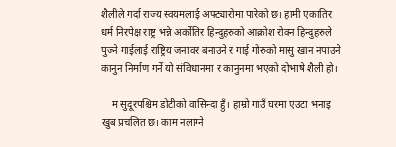शैलीले गर्दा राज्य स्वयमलाई अफ्ट्यारोमा पारेको छ। हामी एकातिर धर्म निरपेक्ष राष्ट्र भन्ने अर्कोतिर हिन्दुहरुको आक्रोश रोक्न हिन्दुहरुले पुज्ने गाईलाई राष्ट्रिय जनावर बनाउने र गाई गोरुको मासु खान नपाउने कानुन निर्माण गर्ने यो संविधानमा र कानुनमा भएको दोभाषे शैली हो।

    म सुदूरपश्चिम डोटीको वासिन्दा हुँ। हाम्रो गाउँ घरमा एउटा भनाइ खुब प्रचलित छ। काम नलाग्ने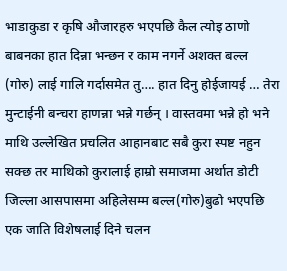भाडाकुडा र कृषि औजारहरु भएपछि कैल त्योइ ठाणो बाबनका हात दिन्ना भन्छन र काम नगर्ने अशक्त बल्ल (गोरु) लाई गालि गर्दासमेत तु…. हात दिनु होईजायई … तेरा मुन्टाईनी बन्चरा हाणन्ना भन्ने गर्छन् । वास्तवमा भन्ने हो भने माथि उल्लेखित प्रचलित आहानबाट सबै कुरा स्पष्ट नहुन सक्छ तर माथिको कुरालाई हाम्रो समाजमा अर्थात डोटी जिल्ला आसपासमा अहिलेसम्म बल्ल(गोरु)बुढो भएपछि एक जाति विशेषलाई दिने चलन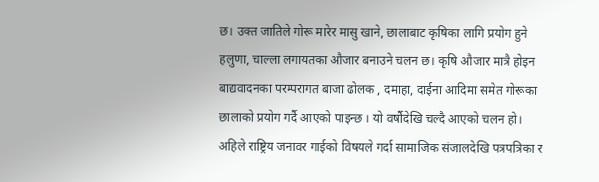छ। उक्त जातिले गोरू मारेर मासु खाने, छालाबाट कृषिका लागि प्रयोग हुने हलुणा, चाल्ला लगायतका औजार बनाउने चलन छ। कृषि औजार मात्रै होइन बाद्यवादनका परम्परागत बाजा ढोलक , दमाहा, दाईना आदिमा समेत गोरूका छालाको प्रयोग गर्दै आएको पाइन्छ । यो वर्षौदेखि चल्दै आएको चलन हो। अहिले राष्ट्रिय जनावर गाईको विषयले गर्दा सामाजिक संजालदेखि पत्रपत्रिका र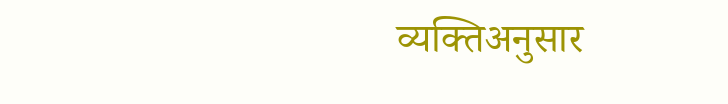व्यक्तिअनुसार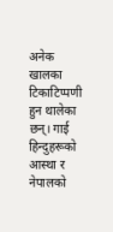अनेक खालका टिकाटिप्पणी हुन थालेका छन्। गाई हिन्दुहरूको आस्था र नेपालको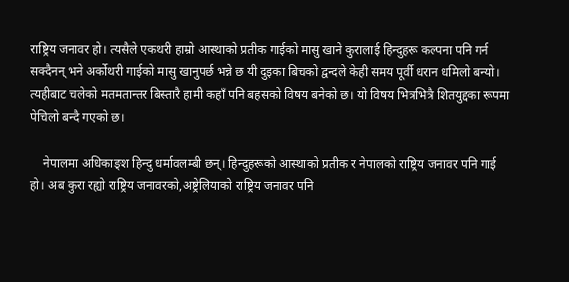राष्ट्रिय जनावर हो। त्यसैले एकथरी हाम्रो आस्थाको प्रतीक गाईको मासु खाने कुरालाई हिन्दुहरू कल्पना पनि गर्न सक्दैनन् भने अर्कोथरी गाईको मासु खानुपर्छ भन्ने छ यी दुइका बिचको द्वन्दले केही समय पूर्वी धरान धमिलो बन्यो। त्यहीबाट चलेको मतमतान्तर बिस्तारै हामी कहाँ पनि बहसको विषय बनेको छ। यो विषय भित्रभित्रै शितयुद्दका रूपमा पेचिलो बन्दै गएको छ।

    नेपालमा अधिकाङ्श हिन्दु धर्मावलम्बी छन्। हिन्दुहरूको आस्थाको प्रतीक र नेपालको राष्ट्रिय जनावर पनि गाई हो। अब कुरा रह्यो राष्ट्रिय जनावरको,अष्ट्रेलियाको राष्ट्रिय जनावर पनि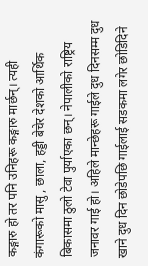कङ्गारु हो तर पनि उनिहरू कङ्गारु मार्छन्। त्यही कंगारूको मासु , छाला, हड्डी बेचेर देशको आर्थिक बिकासमा ठुलो टेवा पुर्याएका छन्। नेपालीको राष्ट्रिय जनावर गाई हो। अहिले मान्छेहरू गाईले दुध दिनसम्म दुध खाने दुध दिन छोडेपछि गाईलाई सडकमा लगेर छोडिदिने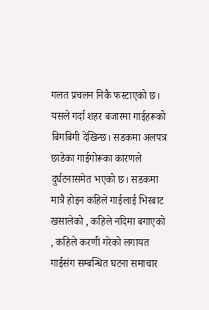गलत प्रचलन निकै फस्टाएको छ। यसले गर्दा शहर बजारमा गाईहरूको बिगबिगी देखिन्छ। सडकमा अलपत्र छाडेका गाईगोरूका कारणले दुर्घटनासमेत भएको छ। सडकमा मात्रै होइन कहिले गाईलाई भिरबाट खसालेको , कहिले नदिमा बगाएको , कहिले करणी गरेको लगायत गाईसंग सम्बन्धित घटना समाचार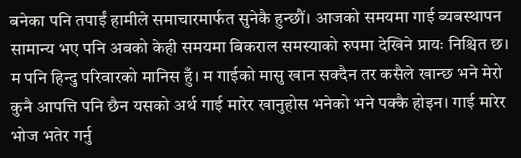बनेका पनि तपाईं हामीले समाचारमार्फत सुनेकै हुन्छौं। आजको समयमा गाई ब्यबस्थापन सामान्य भए पनि अबको केही समयमा बिकराल समस्याको रुपमा देखिने प्रायः निश्चित छ। म पनि हिन्दु परिवारको मानिस हुँ। म गाईको मासु खान सक्दैन तर कसैले खान्छ भने मेरो कुनै आपत्ति पनि छैन यसको अर्थ गाई मारेर खानुहोस भनेको भने पक्कै होइन। गाई मारेर भोज भतेर गर्नु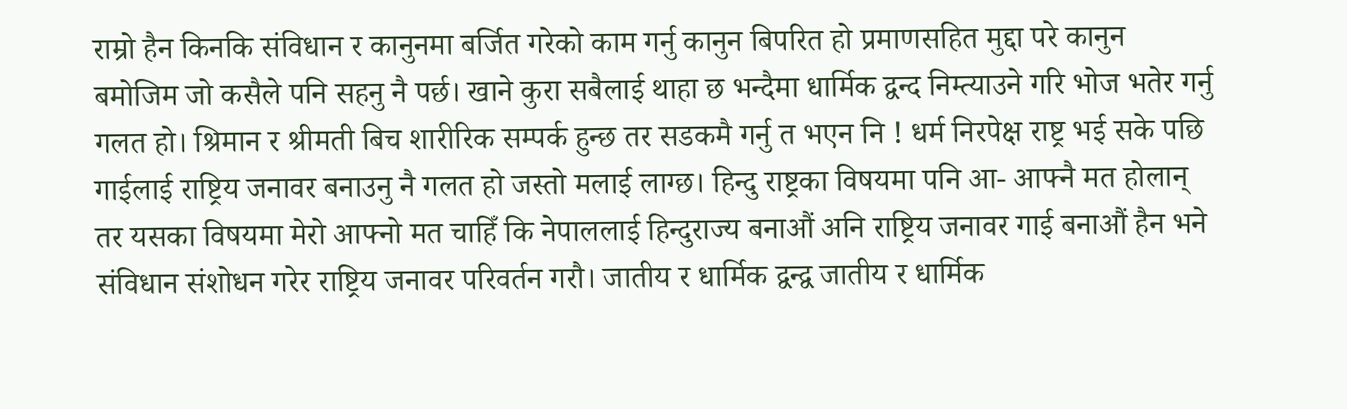राम्रो हैन किनकि संविधान र कानुनमा बर्जित गरेको काम गर्नु कानुन बिपरित हो प्रमाणसहित मुद्दा परे कानुन बमोजिम जो कसैले पनि सहनु नै पर्छ। खाने कुरा सबैलाई थाहा छ भन्दैमा धार्मिक द्वन्द निम्त्याउने गरि भोज भतेर गर्नु गलत हो। श्रिमान र श्रीमती बिच शारीरिक सम्पर्क हुन्छ तर सडकमै गर्नु त भएन नि ! धर्म निरपेक्ष राष्ट्र भई सके पछि गाईलाई राष्ट्रिय जनावर बनाउनु नै गलत ह‍ो जस्तो मलाई लाग्छ। हिन्दु राष्ट्रका विषयमा पनि आ- आफ्नै मत होलान् तर यसका विषयमा मेरो आफ्नो मत चाहिँ कि नेपाललाई हिन्दुराज्य बनाऔं अनि राष्ट्रिय जनावर गाई बनाऔं हैन भने संविधान संशोधन गरेर राष्ट्रिय जनावर परिवर्तन गरौ। जातीय र धार्मिक द्वन्द्व जातीय र धार्मिक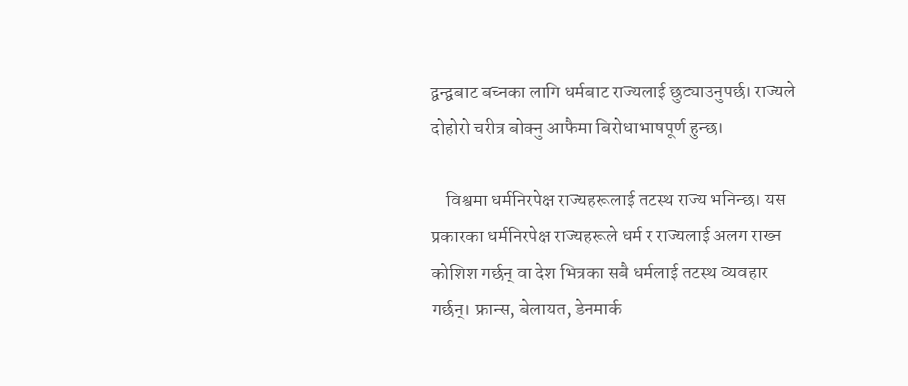द्वन्द्वबाट बच्नका लागि धर्मबाट राज्यलाई छुट्याउनुपर्छ। राज्यले दोहोरो चरीत्र बोक्नु आफैमा बिरोधाभाषपूर्ण हुन्छ।

    विश्वमा धर्मनिरपेक्ष राज्यहरूलाई तटस्थ राज्य भनिन्छ। यस प्रकारका धर्मनिरपेक्ष राज्यहरूले धर्म र राज्यलाई अलग राख्न कोशिश गर्छन् वा देश भित्रका सबै धर्मलाई तटस्थ व्यवहार गर्छन्। फ्रान्स, बेलायत, डेनमार्क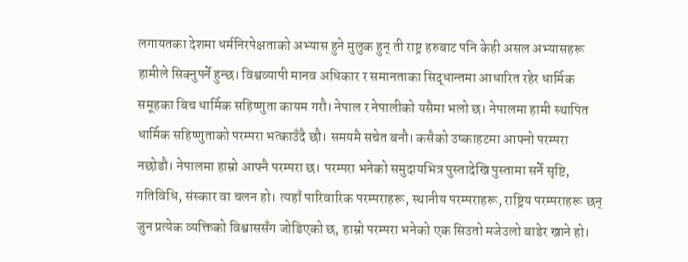लगायतका देशमा धर्मनिरपेक्षताको अभ्यास हुने मुलुक हुन् ती राष्ट्र हरुबाट पनि केही असल अभ्यासहरू हामीले सिक्नुपर्ने हुन्छ। विश्वव्यापी मानव अधिकार र समानताका सिद्धान्तमा आधारित रहेर धार्मिक समूहका बिच धार्मिक सहिष्णुता कायम गरौ। नेपाल र नेपालीको यसैमा भलो छ। नेपालमा हामी स्थापित धार्मिक सहिष्णुताको परम्परा भत्काउँदै छौ। समयमै सचेत बनौ। कसैको उष्काहटमा आफ्नो परम्परा नछोडौ। नेपालमा हाम्रो आफ्नै परम्परा छ। परम्परा भनेको समुदायभित्र पुस्तादेखि पुस्तामा सर्ने सृष्टि, गतिविधि, संस्कार वा चलन हो। त्यहाँ पारिवारिक परम्पराहरू, स्थानीय परम्पराहरू, राष्ट्रिय परम्पराहरू छन् जुन प्रत्येक व्यक्तिको विश्वाससँग जोडिएको छ, हाम्रो परम्परा भनेको एक सिउतो मजेउलो बाडेर खाने हो।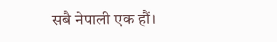सबै नेपाली एक हौं।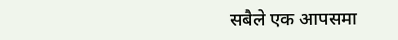सबैले एक आपसमा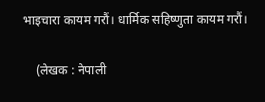भाइचारा कायम गरौं। धार्मिक सहिष्णुता कायम गरौं।

    (लेखक : नेपाली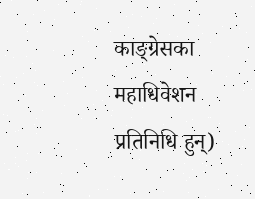काङ्ग्रेसका महाधिवेशन प्रतिनिधि हुन्)